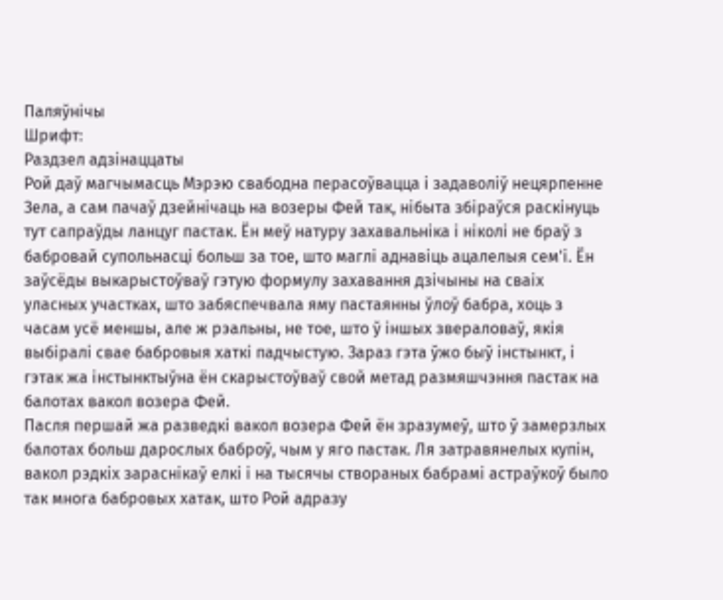Паляўнічы
Шрифт:
Раздзел адзінаццаты
Рой даў магчымасць Мэрэю свабодна перасоўвацца і задаволіў нецярпенне Зела, а сам пачаў дзейнічаць на возеры Фей так, нібыта збіраўся раскінуць тут сапраўды ланцуг пастак. Ён меў натуру захавальніка і ніколі не браў з бабровай супольнасці больш за тое, што маглі аднавіць ацалелыя сем'і. Ён заўсёды выкарыстоўваў гэтую формулу захавання дзічыны на сваіх уласных участках, што забяспечвала яму пастаянны ўлоў бабра, хоць з часам усё меншы, але ж рэальны, не тое, што ў іншых звераловаў, якія выбіралі свае бабровыя хаткі падчыстую. Зараз гэта ўжо быў інстынкт, і гэтак жа інстынктыўна ён скарыстоўваў свой метад размяшчэння пастак на балотах вакол возера Фей.
Пасля першай жа разведкі вакол возера Фей ён зразумеў, што ў замерзлых балотах больш дарослых баброў, чым у яго пастак. Ля затравянелых купін, вакол рэдкіх зараснікаў елкі і на тысячы створаных бабрамі астраўкоў было так многа бабровых хатак, што Рой адразу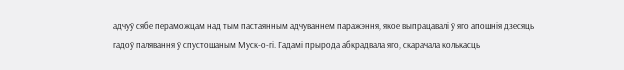адчуў сябе пераможцам над тым пастаянным адчуваннем паражэння, якое выпрацавалі ў яго апошнія дзесяць гадоў палявання ў спустошаным Муск-о-гі. Гадамі прырода абкрадвала яго, скарачала колькасць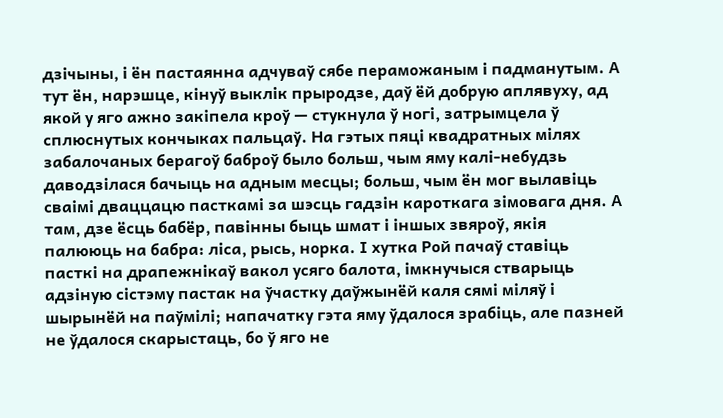дзічыны, і ён пастаянна адчуваў сябе пераможаным і падманутым. А тут ён, нарэшце, кінуў выклік прыродзе, даў ёй добрую аплявуху, ад якой у яго ажно закіпела кроў — стукнула ў ногі, затрымцела ў сплюснутых кончыках пальцаў. На гэтых пяці квадратных мілях забалочаных берагоў баброў было больш, чым яму калі-небудзь даводзілася бачыць на адным месцы; больш, чым ён мог вылавіць сваімі дваццацю пасткамі за шэсць гадзін кароткага зімовага дня. А там, дзе ёсць бабёр, павінны быць шмат і іншых звяроў, якія палююць на бабра: ліса, рысь, норка. І хутка Рой пачаў ставіць пасткі на драпежнікаў вакол усяго балота, імкнучыся стварыць адзіную сістэму пастак на ўчастку даўжынёй каля сямі міляў і шырынёй на паўмілі; напачатку гэта яму ўдалося зрабіць, але пазней не ўдалося скарыстаць, бо ў яго не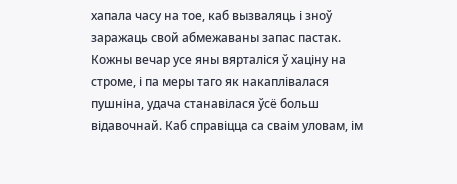хапала часу на тое, каб вызваляць і зноў заражаць свой абмежаваны запас пастак.
Кожны вечар усе яны вярталіся ў хаціну на строме, і па меры таго як накаплівалася пушніна, удача станавілася ўсё больш відавочнай. Каб справіцца са сваім уловам, ім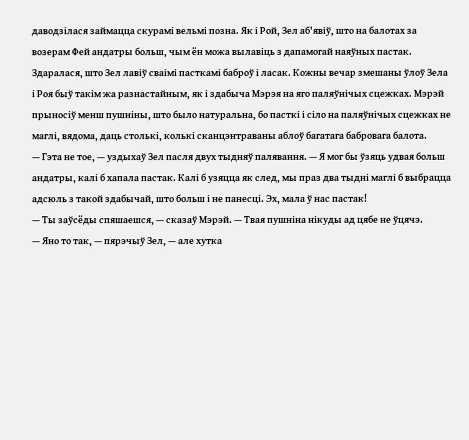даводзілася займацца скурамі вельмі позна. Як і Рой, Зел аб'явіў, што на балотах за возерам Фей андатры больш, чым ён можа вылавіць з дапамогай наяўных пастак. Здаралася, што Зел лавіў сваімі пасткамі баброў і ласак. Кожны вечар змешаны ўлоў Зела і Роя быў такім жа разнастайным, як і здабыча Мэрэя на яго паляўнічых сцежках. Мэрэй прыносіў менш пушніны, што было натуральна, бо пасткі і сіло на паляўнічых сцежках не маглі, вядома, даць столькі, колькі сканцэнтраваны аблоў багатага бабровага балота.
— Гэта не тое, — уздыхаў Зел пасля двух тыдняў палявання. — Я мог бы ўзяць удвая больш андатры, калі б хапала пастак. Калі б узяцца як след, мы праз два тыдні маглі б выбрацца адсюль з такой здабычай, што больш і не панесці. Эх, мала ў нас пастак!
— Ты заўсёды спяшаешся, — сказаў Мэрэй. — Твая пушніна нікуды ад цябе не ўцячэ.
— Яно то так, — пярэчыў Зел, — але хутка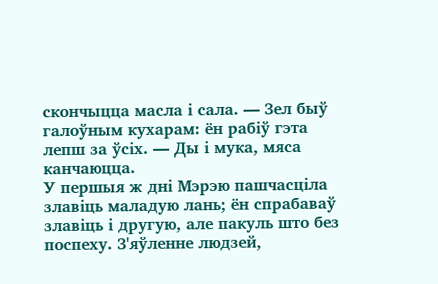скончыцца масла і сала. — Зел быў галоўным кухарам: ён рабіў гэта лепш за ўсіх. — Ды і мука, мяса канчаюцца.
У першыя ж дні Мэрэю пашчасціла злавіць маладую лань; ён спрабаваў злавіць і другую, але пакуль што без поспеху. З'яўленне людзей,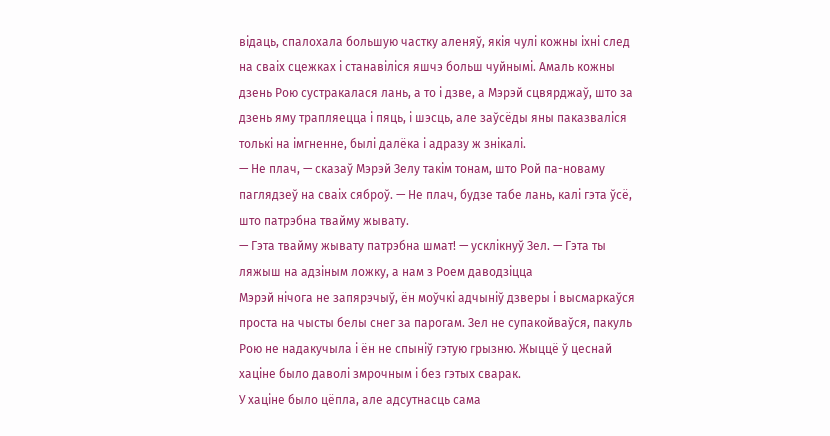відаць, спалохала большую частку аленяў, якія чулі кожны іхні след на сваіх сцежках і станавіліся яшчэ больш чуйнымі. Амаль кожны дзень Рою сустракалася лань, а то і дзве, а Мэрэй сцвярджаў, што за дзень яму трапляецца і пяць, і шэсць, але заўсёды яны паказваліся толькі на імгненне, былі далёка і адразу ж знікалі.
— Не плач, — сказаў Мэрэй Зелу такім тонам, што Рой па-новаму паглядзеў на сваіх сяброў. — Не плач, будзе табе лань, калі гэта ўсё, што патрэбна твайму жывату.
— Гэта твайму жывату патрэбна шмат! — усклікнуў Зел. — Гэта ты ляжыш на адзіным ложку, а нам з Роем даводзіцца
Мэрэй нічога не запярэчыў, ён моўчкі адчыніў дзверы і высмаркаўся проста на чысты белы снег за парогам. Зел не супакойваўся, пакуль Рою не надакучыла і ён не спыніў гэтую грызню. Жыццё ў цеснай хаціне было даволі змрочным і без гэтых сварак.
У хаціне было цёпла, але адсутнасць сама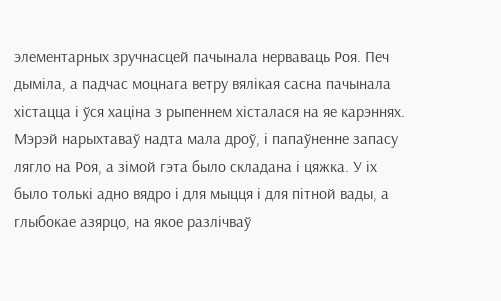элементарных зручнасцей пачынала нерваваць Роя. Печ дыміла, а падчас моцнага ветру вялікая сасна пачынала хістацца і ўся хаціна з рыпеннем хісталася на яе карэннях. Мэрэй нарыхтаваў надта мала дроў, і папаўненне запасу лягло на Роя, а зімой гэта было складана і цяжка. У іх было толькі адно вядро і для мыцця і для пітной вады, а глыбокае азярцо, на якое разлічваў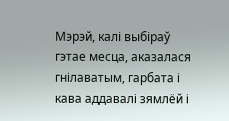Мэрэй, калі выбіраў гэтае месца, аказалася гнілаватым, гарбата і кава аддавалі зямлёй і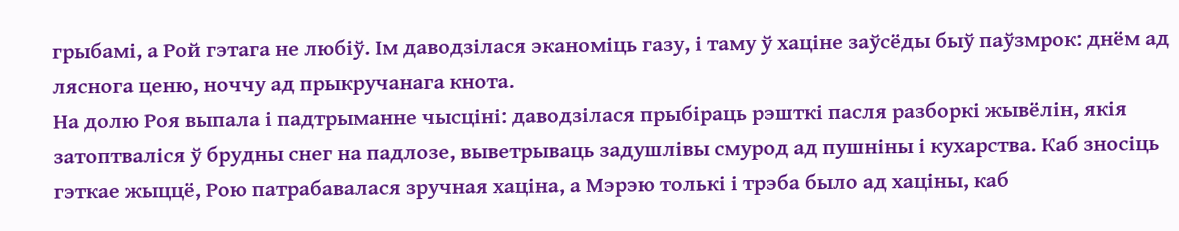грыбамі, а Рой гэтага не любіў. Ім даводзілася эканоміць газу, і таму ў хаціне заўсёды быў паўзмрок: днём ад ляснога ценю, ноччу ад прыкручанага кнота.
На долю Роя выпала і падтрыманне чысціні: даводзілася прыбіраць рэшткі пасля разборкі жывёлін, якія затоптваліся ў брудны снег на падлозе, выветрываць задушлівы смурод ад пушніны і кухарства. Каб зносіць гэткае жыццё, Рою патрабавалася зручная хаціна, а Мэрэю толькі і трэба было ад хаціны, каб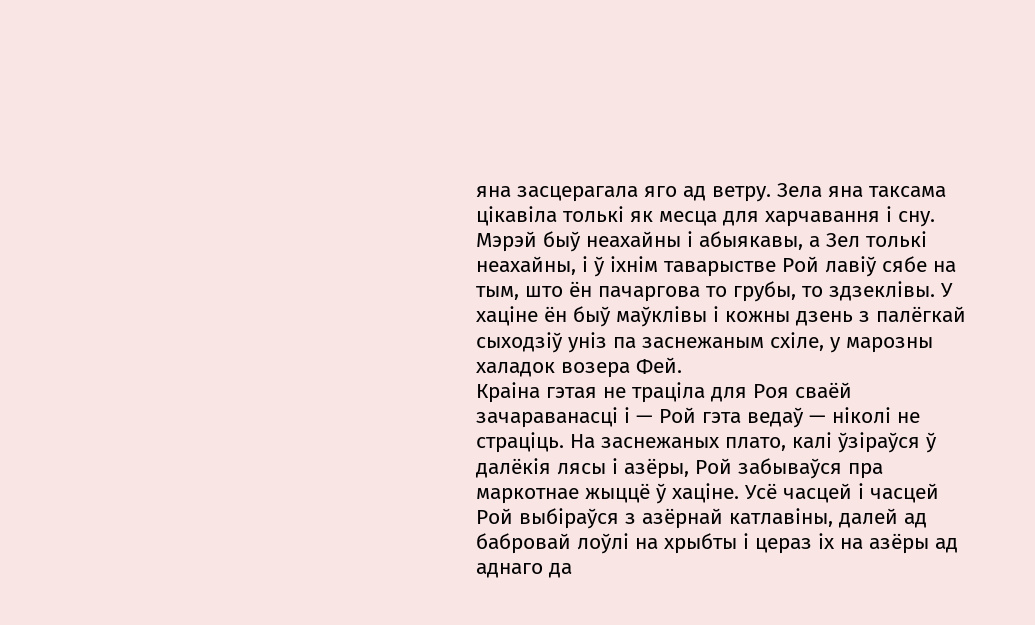яна засцерагала яго ад ветру. Зела яна таксама цікавіла толькі як месца для харчавання і сну. Мэрэй быў неахайны і абыякавы, а Зел толькі неахайны, і ў іхнім таварыстве Рой лавіў сябе на тым, што ён пачаргова то грубы, то здзеклівы. У хаціне ён быў маўклівы і кожны дзень з палёгкай сыходзіў уніз па заснежаным схіле, у марозны халадок возера Фей.
Краіна гэтая не траціла для Роя сваёй зачараванасці і — Рой гэта ведаў — ніколі не страціць. На заснежаных плато, калі ўзіраўся ў далёкія лясы і азёры, Рой забываўся пра маркотнае жыццё ў хаціне. Усё часцей і часцей Рой выбіраўся з азёрнай катлавіны, далей ад бабровай лоўлі на хрыбты і цераз іх на азёры ад аднаго да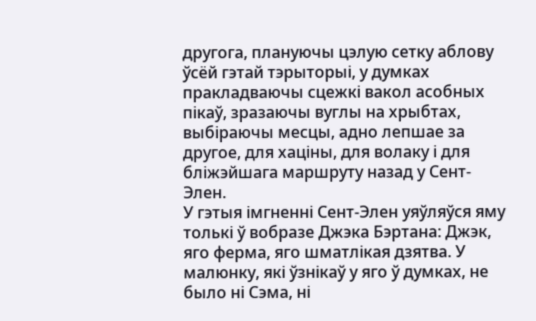другога, плануючы цэлую сетку аблову ўсёй гэтай тэрыторыі, у думках пракладваючы сцежкі вакол асобных пікаў, зразаючы вуглы на хрыбтах, выбіраючы месцы, адно лепшае за другое, для хаціны, для волаку і для бліжэйшага маршруту назад у Сент-Элен.
У гэтыя імгненні Сент-Элен уяўляўся яму толькі ў вобразе Джэка Бэртана: Джэк, яго ферма, яго шматлікая дзятва. У малюнку, які ўзнікаў у яго ў думках, не было ні Сэма, ні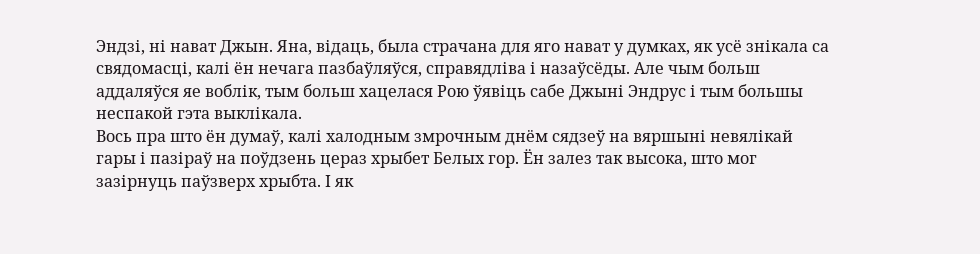Эндзі, ні нават Джын. Яна, відаць, была страчана для яго нават у думках, як усё знікала са свядомасці, калі ён нечага пазбаўляўся, справядліва і назаўсёды. Але чым больш аддаляўся яе воблік, тым больш хацелася Рою ўявіць сабе Джыні Эндрус і тым большы неспакой гэта выклікала.
Вось пра што ён думаў, калі халодным змрочным днём сядзеў на вяршыні невялікай гары і пазіраў на поўдзень цераз хрыбет Белых гор. Ён залез так высока, што мог зазірнуць паўзверх хрыбта. І як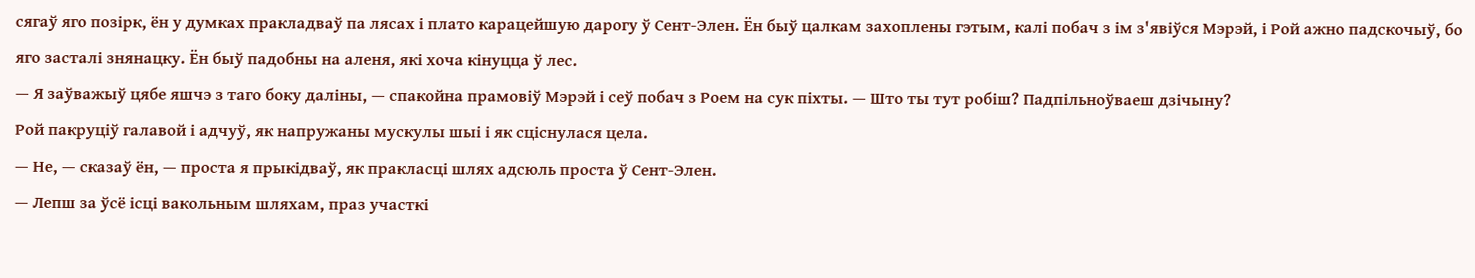сягаў яго позірк, ён у думках пракладваў па лясах і плато карацейшую дарогу ў Сент-Элен. Ён быў цалкам захоплены гэтым, калі побач з ім з'явіўся Мэрэй, і Рой ажно падскочыў, бо яго засталі знянацку. Ён быў падобны на аленя, які хоча кінуцца ў лес.
— Я заўважыў цябе яшчэ з таго боку даліны, — спакойна прамовіў Мэрэй і сеў побач з Роем на сук піхты. — Што ты тут робіш? Падпільноўваеш дзічыну?
Рой пакруціў галавой і адчуў, як напружаны мускулы шыі і як сціснулася цела.
— Не, — сказаў ён, — проста я прыкідваў, як пракласці шлях адсюль проста ў Сент-Элен.
— Лепш за ўсё ісці вакольным шляхам, праз участкі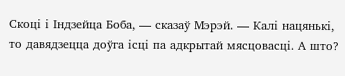Скоці і Індзейца Боба, — сказаў Мэрэй. — Калі нацянькі, то давядзецца доўга ісці па адкрытай мясцовасці. А што?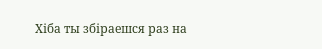Хіба ты збіраешся раз на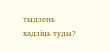тыдзень хадзіць туды?